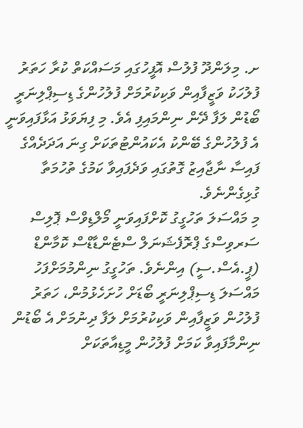ށ. މިލަންދޫ ފުލުސް އޮފީހުގައި މަސައްކަތް ކުރާ ހަތަރު ފުލުހަކު ވަޒީފާއިން ވަކިކުރުމަށް ފުލުހުންގެ ޑިސިޕްލިނަރީ ބޯޑުން ލަފާ ދޭން ނިންމައިފި އެވެ. މި ފިޔަވަޅު އަޅާފައިވަނީ އެ ފުލުހުންގެ ބޭންކު އެކައުންޓުތަކަށް ގިނަ އަދަދެއްގެ ފައިސާ ނާޖާއިޒު ގޮތުގައި ވަދެފައިވާ ކަމުގެ ތުހުމަތާ ގުޅިގެންނެވެ.
މި މައްސަލަ ތަހުގީގު ކޮށްފައިވަނީ މޯލްޑިވްސް ޕޮލިސް ސަރވިސްގެ ޕްރޮފެޝަނަލް ސްޓެންޑާޑްސް ކޮމާންޑް (ޕީ.އެސް.ސީ) އިންނެވެ. ތަހުގީގު ނިންމުމަށްފަހު މައްސަލަ ޑިސިޕްލިނަރީ ބޯޑަށް ހުށަހެޅުމުން، ހަތަރު ފުލުހުން ވަޒީފާއިން ވަކިކުރުމަށް ލަފާ ދިނުމަށް އެ ބޯޑުން ނިންމާފައިވާ ކަމަށް ފުލުހުން މީޑިއާތަކަށް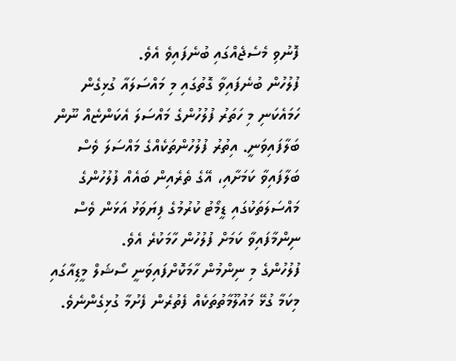ފޮނުވި މެސެޖެއްގައި ބުނެފައިވެ އެވެ.
ފުލުހުން ބުނެފައިވާ ގޮތުގައި މި މައްސަލައާ ގުޅިގެން ހަމައެކަނި މި ހަތަރު ފުލުހުންގެ މައްސަލަ އެކަންޏެއް ނޫން ބަލާފައިވަނީ. އިތުރު ފުލުހުންތަކެއްގެ މައްސަލަ ވެސް ބަލާފައިވާ ކަމަށާއި، އޭގެ ތެރެއިން ބައެއް ފުލުހުންގެ މައްސަލަތަކުގައި ޑީމޯޓު ކުރުމުގެ ފިޔަވަޅު އަޅަން ވެސް ނިންމާފައިވާ ކަމަށް ފުލުހުން ހާމަކުރެ އެވެ.
ފުލުހުންގެ މި ނިންމުން ހާމަކޮށްފައިވަނީ ސޯޝަލް މީޑިއާގައި މިކަމާ ގުޅޭ މައުލޫމާތުތަކެއް ފެތުރެން ފެށުމާ ގުޅިގެންނެވެ.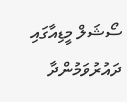ސޯޝަލް މީޑިއާގައި ދައުރުވަމުންދާ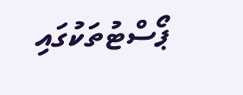ޕޯސްޓުތަކުގައި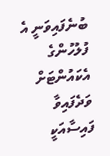ބުނެފައިވަނީ އެ ފުލުހުންގެ އެކައުންޓަށް ވަދެފައިވާ ފައިސާއަކީ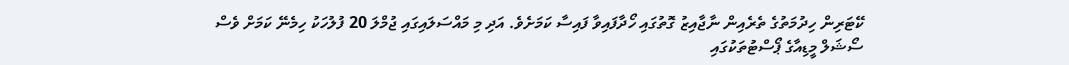ކޭޓަރިން ހިދުމަތުގެ ތެރެއިން ނާޖާއިޒު ގޮތުގައި ހޯދާފައިވާ ފައިސާ ކަމަށެވެ. އަދި މި މައްސަލައިގައި ޖުމްލަ 20 ފުލުހަކު ހިމެނޭ ކަމަށް ވެސް ސޯޝަލް މީޑިއާގެ ޕޯސްޓުތަކުގައި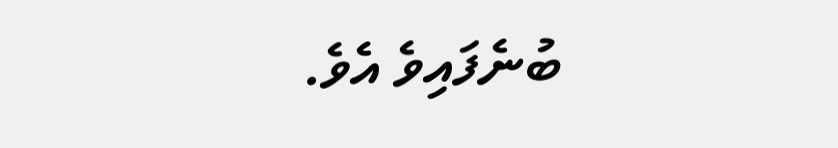ބުނެފައިވެ އެވެ.